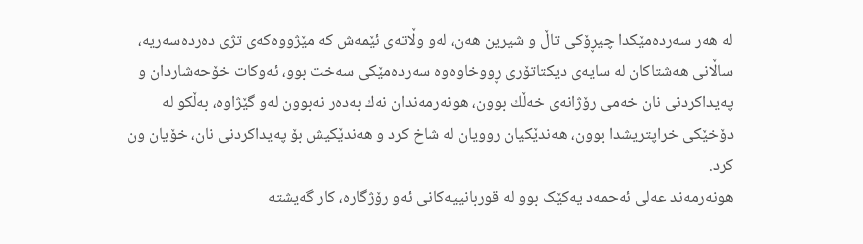لە هەر سەردەمێکدا چیڕۆکی تاڵ و شیرین هەن، لەو وڵاتەی ئێمەش کە مێژووەكەی تژی دەردەسەریە، ساڵانی هەشتاکان لە سایەی دیكتاتۆری ڕووخاوەوە سەردەمێكی سەخت بوو، ئەوكات خۆحەشاردان و پەیداکردنی نان خەمی رۆژانەی خەڵك بوون، هونەرمەندان نەك بەدەر نەبوون لەو گێژاوە، بەڵكو لە دۆخێكی خراپتریشدا بوون، هەندێکیان روویان لە شاخ کرد و هەندێکیش بۆ پەیداکردنی نان، خۆیان ون کرد.
هونەرمەند عەلی ئەحمەد یەکێک بوو لە قوربانییەکانی ئەو رۆژگارە، کار گەیشتە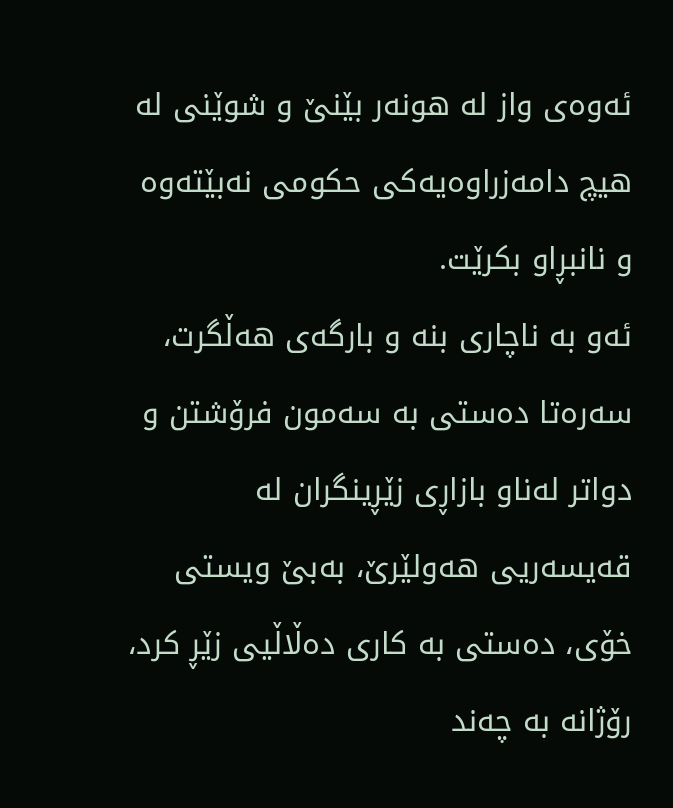ئەوەی واز لە هونەر بێنێ و شوێنی لە هیچ دامەزراوەیەکی حکومی نەبێتەوە و نانبڕاو بكرێت.
ئەو بە ناچاری بنە و بارگەی هەڵگرت، سەرەتا دەستی بە سەمون فرۆشتن و دواتر لەناو بازاڕی زێڕینگران لە قەیسەریی هەولێرێ، بەبێ ویستی خۆی، دەستی بە کاری دەڵاڵیی زێڕ کرد، رۆژانە بە چەند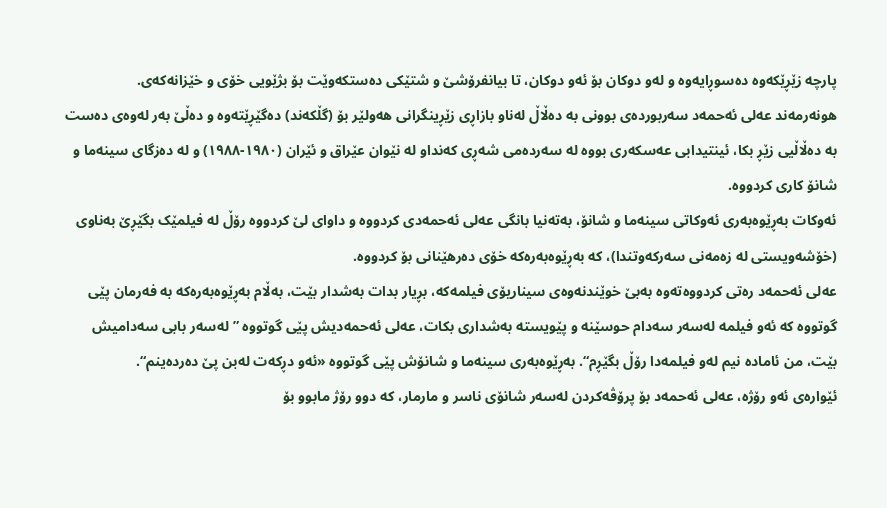پارچە زێڕێکەوە دەسوڕایەوە و لەو دوکان بۆ ئەو دوکان، تا بیانفرۆشێ و شتێکی دەستکەوێت بۆ بژێویی خۆی و خێزانەكەی.
هونەرمەند عەلی ئەحمەد سەربوردەی بوونی بە دەڵاڵ لەناو بازاڕی زێڕینگرانی هەولێر بۆ (گڵكەند) دەگێڕێتەوە و دەڵێ بەر لەوەی دەست بە دەڵاڵیی زێڕ بکا، ئینتیدابی عەسکەری بووە لە سەردەمی شەڕی كەنداو لە نێوان عێراق و ئێران (١٩٨٠-١٩٨٨) و لە دەزگای سینەما و شانۆ كاری كردووە.
ئەوكات بەڕێوەبەری ئەوکاتی سینەما و شانۆ، بەتەنیا بانگی عەلی ئەحمەدی کردووە و داوای لێ کردووە رۆڵ لە فیلمێک بگێڕێ بەناوی (خۆشەویستی لە زەمەنی سەرکەوتندا)، کە بەڕێوەبەرەکە خۆی دەرهێنانی بۆ كردووە.
عەلی ئەحمەد رەتی کردووەتەوە بەبێ خوێندنەوەی سیناریۆی فیلمەکە، بڕیار بدات بەشدار بێت، بەڵام بەڕێوەبەرەکە بە فەرمان پێی گوتووە كە ئەو فیلمە لەسەر سەدام حوسێنە و پێویستە بەشداری بکات، عەلی ئەحمەدیش پێی گوتووە ”لەسەر بابی سەدامیش بێت، من ئامادە نیم لەو فیلمەدا رۆڵ بگێڕم“. بەڕێوەبەری سینەما و شانۆش پێی گوتووە «ئەو دڕکەت لەبن پێ دەردەینم“.
ئێوارەی ئەو رۆژە، عەلی ئەحمەد بۆ پرۆڤەکردن لەسەر شانۆی ناسر و مارمار، کە دوو رۆژ مابوو بۆ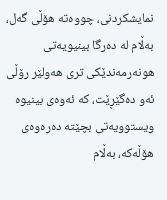نمایشکردنی، چووەتە هۆڵی گەل، بەڵام لە دەرگا بینیویەتی هونەرمەندێكی تری هەولێر رۆڵی ئەو دەگێڕێت، کە ئەوەی بینیوە ویستوویەتی بچێتە دەرەوەی هۆڵەکە، بەڵام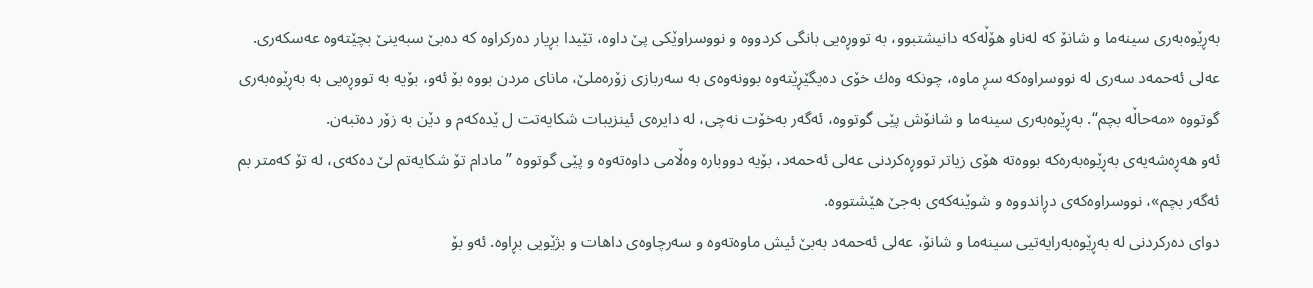بەڕێوەبەری سینەما و شانۆ کە لەناو هۆڵەکە دانیشتبوو، بە تووڕەیی بانگی کردووە و نووسراوێکی پێ داوە، تێیدا بڕیار دەركراوە كە دەبێ سبەینێ بچێتەوە عەسکەری.
عەلی ئەحمەد سەری لە نووسراوەكە سڕ ماوە، چونکە وەك خۆی دەیگێڕێتەوە بوونەوەی بە سەربازی زۆرەملێ، مانای مردن بووە بۆ ئەو، بۆیە بە تووڕەیی بە بەڕێوەبەری گوتووە «مەحاڵە بچم“. بەڕێوەبەری سینەما و شانۆش پێی گوتووە، ئەگەر بەخۆت نەچی، لە دایرەی ئینزیبات شکایەتت ل ێدەکەم و دێن بە زۆر دەتبەن.
ئەو هەڕەشەیەی بەڕێوەبەرەکە بووەتە هۆی زیاتر تووڕەکردنی عەلی ئەحمەد، بۆیە دووبارە وەڵامی داوەتەوە و پێی گوتووە ”مادام تۆ شکایەتم لێ دەکەی، لە تۆ کەمتر بم ئەگەر بچم»، نووسراوەکەی دڕاندووە و شوێنەكەی بەجێ هێشتووە.
دوای دەرکردنی لە بەڕێوەبەرایەتیی سینەما و شانۆ، عەلی ئەحمەد بەبێ ئیش ماوەتەوە و سەرچاوەی داهات و بژێویی بڕاوە. ئەو بۆ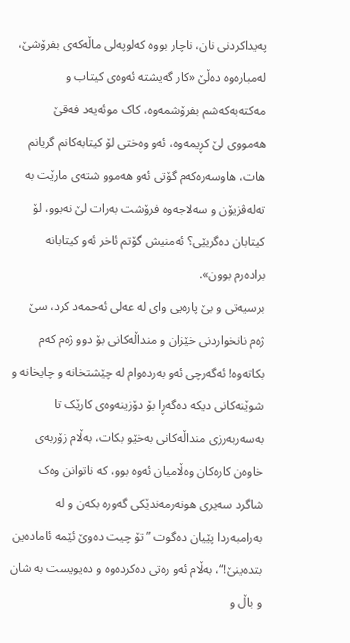پەیداکردنی نان، ناچار بووە کەلوپەلی ماڵەکەی بفرۆشێ، لەمبارەوە دەڵێ «كار گەیشتە ئەوەی كیتاب و مەكتەبەكەشم بفرۆشمەوە، کاک موئەیەد فەقێ هەمووی لێ کڕیمەوە، ئەو وەختی لۆ كیتابەكانم گریانم هات، هاوسەرەكەم گۆتی ئەو هەموو شتەی مارێت بە تەلەڤزیۆن و سەلاجەوە فرۆشت بەرات لێ نەبوو، لۆ كیتابان دەگریێی؟ ئەمنیش گۆتم ئاخر ئەو كیتابانە برادەرم بوون».
برسیەتی و بێ پارەیی وای لە عەلی ئەحمەد کرد، سێ ژەم نانخواردنی خێزان و منداڵەکانی بۆ دوو ژەم كەم بكاتەوە! ئەگەرچی ئەو بەردەوام لە چێشتخانە و چایخانە و شوێنەکانی دیکە دەگەڕا بۆ دۆزینەوەی کارێک تا بەسەربەرزی منداڵەکانی بەخێو بکات، بەڵام زۆربەی خاوەن کارەکان وەڵامیان ئەوە بوو، کە ناتوانن وەک شاگرد سەیری هونەرمەندێکی گەورە بکەن و لە بەرامبەردا پێیان دەگوت ”تۆ چیت دەوێ ئێمە ئامادەین بتدەینێ!“، بەڵام ئەو رەتی دەکردەوە و دەیویست بە شان و باڵ و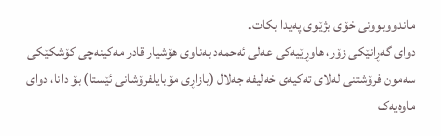ماندووبوونی خۆی بژێوی پەیدا بکات.
دوای گەڕانێکی زۆر، هاوڕێیەکی عەلی ئەحمەد بەناوی هۆشیار قادر مەکینەچی کۆشکێکی سەمون فرۆشتنی لەلای تەکیەی خەلیفە جەلال (بازاڕی مۆبایلفرۆشانی ئێستا) بۆ دانا، دوای ماوەیەک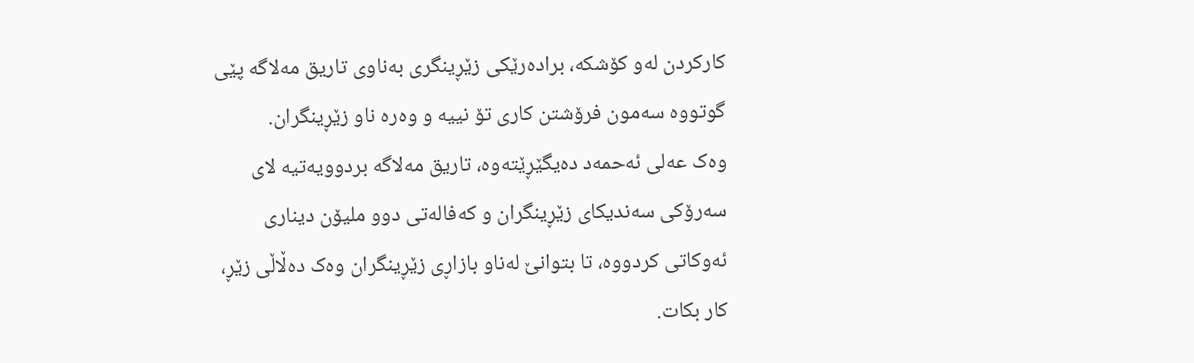کارکردن لەو کۆشکە، برادەرێکی زێڕینگری بەناوی تاریق مەلاگە پێی گوتووە سەمون فرۆشتن کاری تۆ نییە و وەرە ناو زێڕینگران.
وەک عەلی ئەحمەد دەیگێڕێتەوە، تاریق مەلاگە بردوویەتیە لای سەرۆکی سەندیکای زێڕینگران و کەفالەتی دوو ملیۆن دیناری ئەوکاتی کردووە، تا بتوانێ لەناو بازاڕی زێڕینگران وەک دەڵاڵی زێڕ، کار بکات.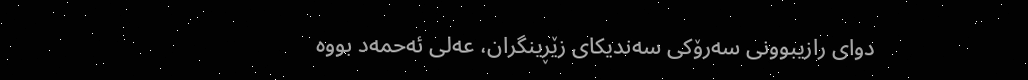دوای رازیبوونی سەرۆکی سەندیکای زێڕینگران، عەلی ئەحمەد بووە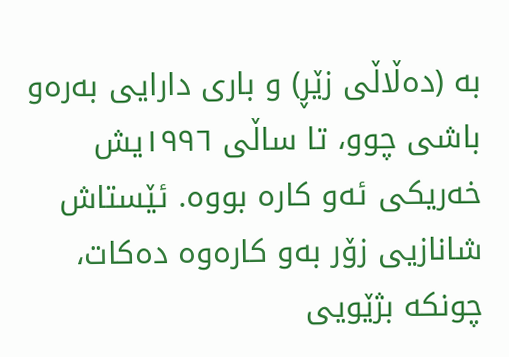بە (دەڵاڵی زێڕ) و باری دارایی بەرەو باشی چوو، تا ساڵی ١٩٩٦یش خەریکی ئەو کارە بووە. ئێستاش شانازیی زۆر بەو کارەوە دەکات، چونکە بژێویی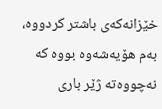خێزانەکەی باشتر کردووە، بەم هۆیەشەوە بووە كە نەچووەتە ژێر باری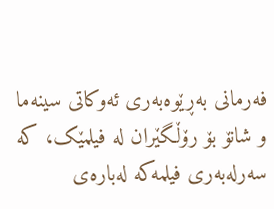فەرمانی بەڕێوەبەری ئەوکاتی سینەما و شانۆ بۆ رۆڵگێران لە فیلمێک، کە سەرلەبەری فیلمەکە لەبارەی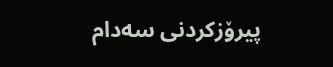پیرۆزكردنی سەدام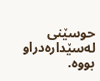حوسێنی لەسێدارەدراو بووە.